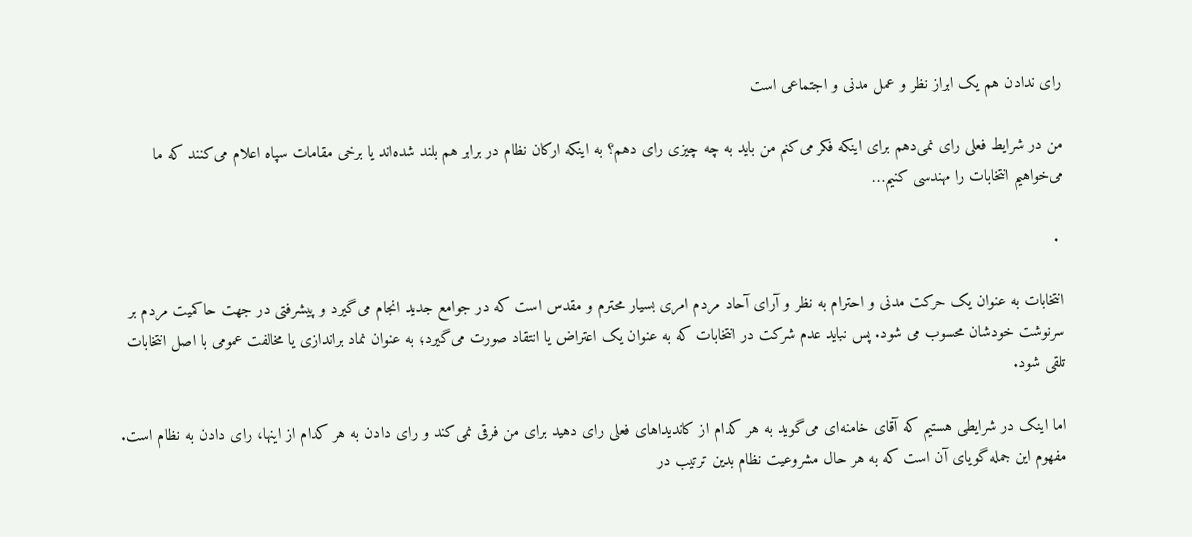رای ندادن هم یک ابراز نظر و عمل مدنی و اجتماعی است

من در شرایط فعلی رای نمی‌دهم برای اینکه فکر می‌کنم من باید به چه چیزی رای دهم؟ به اینکه ارکان نظام در برابر هم بلند شده‌اند یا برخی مقامات سپاه اعلام می‌کنند که ما می‌خواهیم انتخابات را مهندسی کنیم…

 .

انتخابات به عنوان یک حرکت مدنی و احترام به نظر و آرای آحاد مردم امری بسیار محترم و مقدس است که در جوامع جدید انجام می‌گیرد و پیشرفتی در جهت حاکمیت مردم بر سرنوشت خودشان محسوب می شود. پس نباید عدم شرکت در انتخابات که به عنوان یک اعتراض یا انتقاد صورت می‌گیرد؛ به عنوان نماد براندازی یا مخالفت عمومی با اصل انتخابات تلقی شود.

اما اینک در شرایطی هستیم که آقای خامنه‌ای می‌گوید به هر کدام از کاندیداهای فعلی رای دهید برای من فرقی نمی‌کند و رای دادن به هر کدام از اینها، رای دادن به نظام است. مفهوم این جمله گویای آن است که به هر حال مشروعیت نظام بدین ترتیب در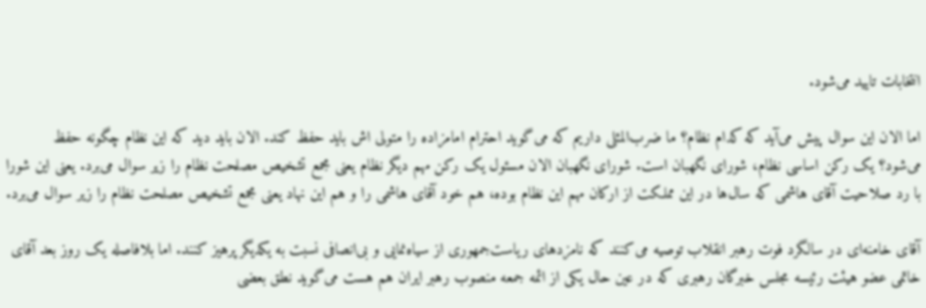انتخابات تایید می‌شود.

اما الان این سوال پیش می‌آید که کدام نظام؟ ما ضرب‌المثلی داریم که می‌گوید احترام امامزاده را متولی اش باید حفظ کند. الان باید دید که این نظام چگونه حفظ می‌شود؟ یک رکن اساسی نظام، شورای نگهبان است. شورای نگهبان الان مسئول یک رکن مهم دیگر نظام یعنی مجمع تشخیص مصلحت نظام را زیر سوال می‌برد. یعنی این شورا با رد صلاحیت آقای هاشمی که سال‌ها در این مملکت از ارکان مهم این نظام بوده، هم خود آقای هاشمی را و هم این نهاد یعنی مجمع تشخیص مصلحت نظام را زیر سوال می‌برد.

آقای خامنه‌ای در سالگرد فوت رهبر انقلاب توصیه می‌کنند که نامزدهای ریاست‌جمهوری از سیاه‌نمایی و بی‌انصافی نسبت به یکدیگر پرهیز کنند. اما بلافاصله یک روز بعد آقای خاتمی عضو هیئت رئیسه مجلس خبرگان رهبری که در عین حال یکی از ائمه جمعه منصوب رهبر ایران هم هست می‌گوید نطق بعضی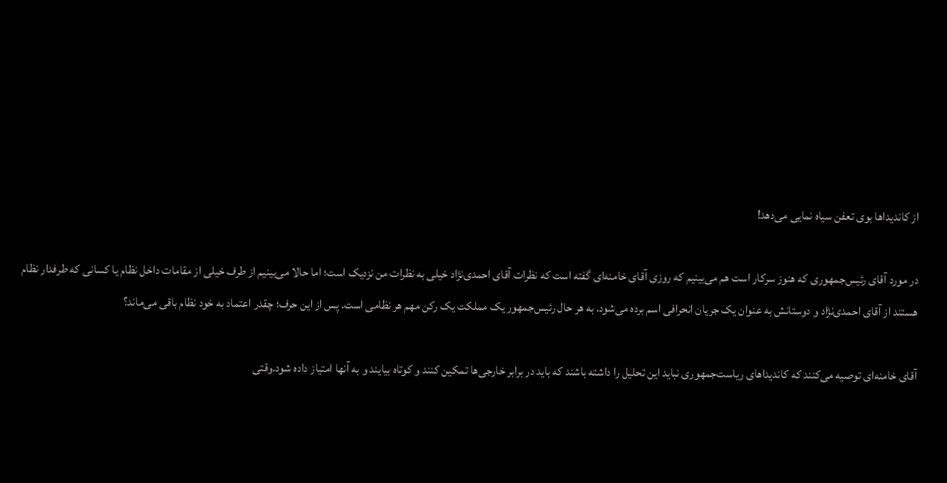از کاندیداها بوی تعفن سیاه نمایی می‌دهد!

در مورد آقای رئیس‌جمهوری که هنوز سرکار است هم می‌بینیم که روزی آقای خامنه‌ای گفته است که نظرات آقای احمدی‌نژاد خیلی به نظرات من نزدیک است؛ اما حالا می‌بینیم از طرف خیلی از مقامات داخل نظام یا کسانی که طرفدار نظام هستند از آقای احمدی‌نژاد و دوستانش به عنوان یک جریان انحرافی اسم برده می‌شود. به هر حال رئیس‌جمهور یک مملکت یک رکن مهم هر نظامی است. پس از این حرف؛ چقدر اعتماد به خود نظام باقی می‌ماند؟

آقای خامنه‌ای توصیه می‌کنند که کاندیداهای ریاست‌جمهوری نباید این تحلیل را داشته باشند که باید در برابر خارجی‌ها تمکین کنند و کوتاه بیایند و به آنها امتیاز داده شود.وقتی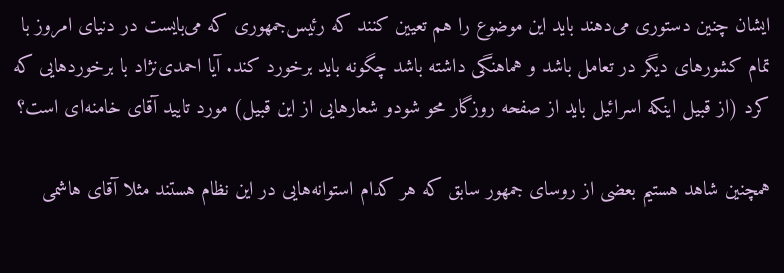ایشان چنین دستوری می‌دهند باید این موضوع را هم تعیین کنند که رئیس‌جمهوری که می‌بایست در دنیای امروز با تمام کشورهای دیگر در تعامل باشد و هماهنگی داشته باشد چگونه باید برخورد کند. آیا احمدی‌نژاد با برخوردهایی که کرد (از قبیل اینکه اسرائیل باید از صفحه روزگار محو شودو شعارهایی از این قبیل) مورد تایید آقای خامنه‌ای است؟

همچنین شاهد هستیم بعضی از روسای جمهور سابق که هر کدام استوانه‌هایی در این نظام هستند مثلا آقای هاشمی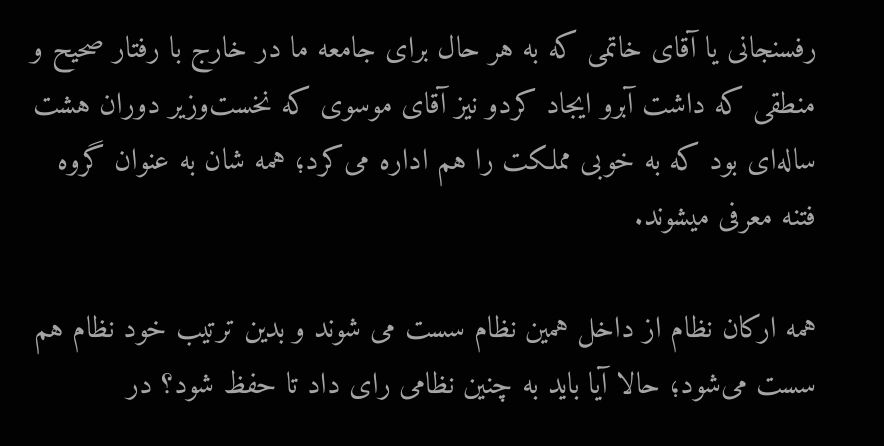رفسنجانی یا آقای خاتمی که به هر حال برای جامعه ما در خارج با رفتار صحیح و منطقی که داشت آبرو ایجاد کردو نیز آقای موسوی که نخست‌وزیر دوران هشت ساله‌ای بود که به خوبی مملکت را هم اداره می‌کرد؛ همه شان به عنوان گروه فتنه معرفی میشوند.

همه ارکان نظام از داخل همین نظام سست می شوند و بدین ترتیب خود نظام هم سست می‌شود؛ حالا آیا باید به چنین نظامی رای داد تا حفظ شود؟ در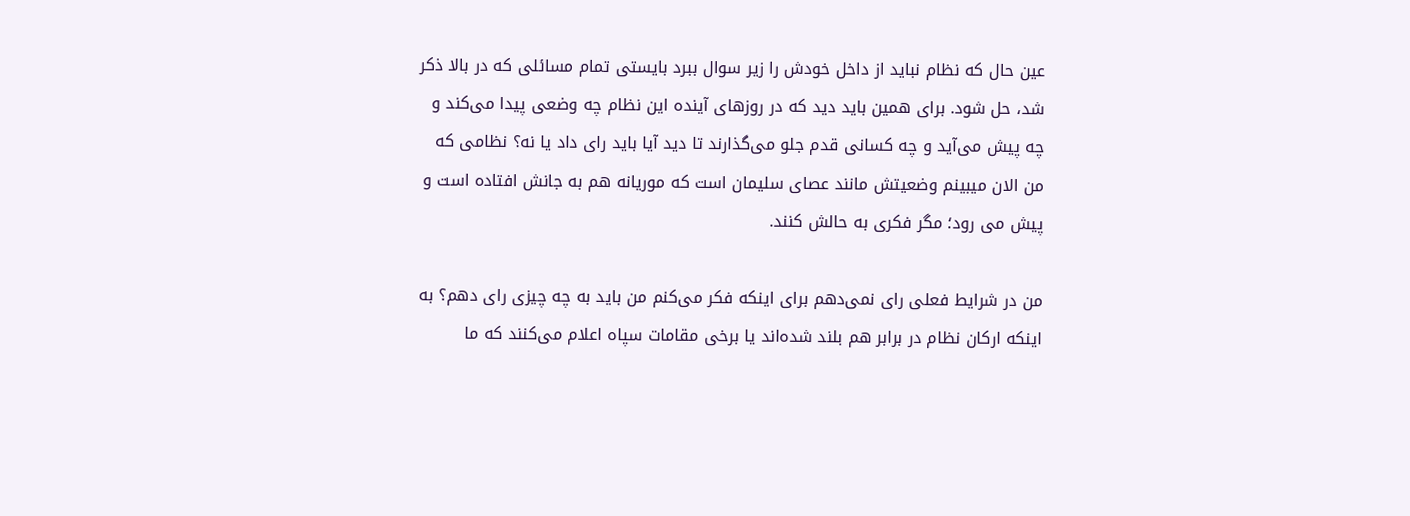عین حال که نظام نباید از داخل خودش را زیر سوال ببرد بایستی تمام مسائلی که در بالا ذکر شد، حل شود. برای همین باید دید که در روزهای آینده این نظام چه وضعی پیدا می‌کند و چه پیش می‌آید و چه کسانی قدم جلو می‌گذارند تا دید آیا باید رای داد یا نه؟ نظامی که من الان میبینم وضعیتش مانند عصای سلیمان است که موریانه هم به جانش افتاده است و پیش می رود؛ مگر فکری به حالش کنند.

من در شرایط فعلی رای نمی‌دهم برای اینکه فکر می‌کنم من باید به چه چیزی رای دهم؟ به اینکه ارکان نظام در برابر هم بلند شده‌اند یا برخی مقامات سپاه اعلام می‌کنند که ما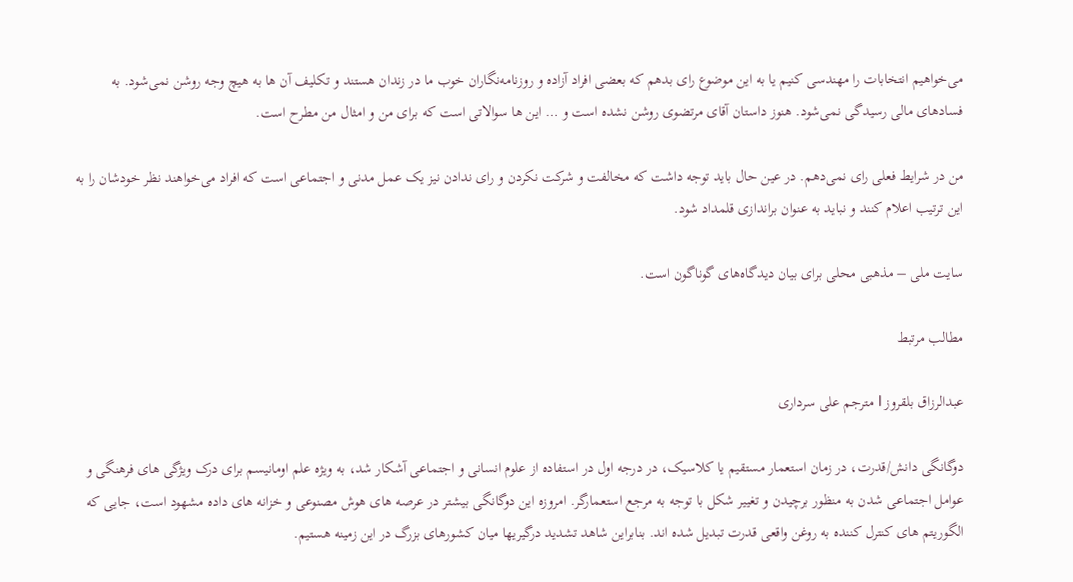می‌خواهیم انتخابات را مهندسی کنیم یا به این موضوع رای بدهم که بعضی افراد آزاده و روزنامه‌نگاران خوب ما در زندان هستند و تکلیف آن ها به هیچ وجه روشن نمی‌شود. به فسادهای مالی رسیدگی نمی‌شود. هنوز داستان آقای مرتضوی روشن نشده است و … این ها سوالاتی است که برای من و امثال من مطرح است.

من در شرایط فعلی رای نمی‌دهم. در عین حال باید توجه داشت که مخالفت و شرکت نکردن و رای ندادن نیز یک عمل مدنی و اجتماعی است که افراد می‌خواهند نظر خودشان را به این ترتیب اعلام کنند و نباید به عنوان براندازی قلمداد شود.

سایت ملی – مذهبی محلی برای بیان دیدگاه‌های گوناگون است.

مطالب مرتبط

عبدالرزاق بلقروز l مترجم علی سرداری

دوگانگی دانش/قدرت، در زمان استعمار مستقیم یا کلاسیک، در درجه اول در استفاده از علوم انسانی و اجتماعی آشکار شد، به ویژه علم اومانیسم برای درک ویژگی های فرهنگی و عوامل اجتماعی شدن به منظور برچیدن و تغییر شکل با توجه به مرجع استعمارگر. امروزه این دوگانگی بیشتر در عرصه های هوش مصنوعی و خزانه های داده مشهود است، جایی که الگوریتم های کنترل کننده به روغن واقعی قدرت تبدیل شده اند. بنابراین شاهد تشدید درگیریها میان کشورهای بزرگ در این زمینه هستیم.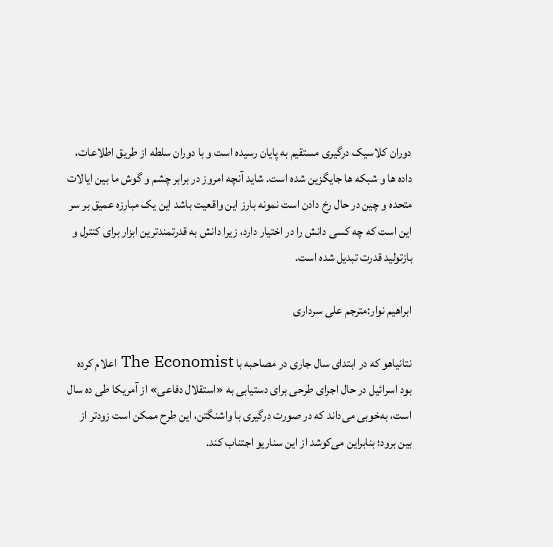دوران کلاسیک درگیری مستقیم به پایان رسیده است و با دوران سلطه از طریق اطلاعات، داده ها و شبکه ها جایگزین شده است. شاید آنچه امروز در برابر چشم و گوش ما بین ایالات متحده و چین در حال رخ دادن است نمونه بارز این واقعیت باشد این یک مبارزه عمیق بر سر این است که چه کسی دانش را در اختیار دارد، زیرا دانش به قدرتمندترین ابزار برای کنترل و بازتولید قدرت تبدیل شده است.

ابراهیم نوار:مترجم علی سرداری

نتانیاهو که در ابتدای سال جاری در مصاحبه با The Economist اعلام کرده بود اسرائیل در حال اجرای طرحی برای دستیابی به «استقلال دفاعی» از آمریکا طی ده سال است، به‌خوبی می‌داند که در صورت درگیری با واشنگتن، این طرح ممکن است زودتر از بین برود؛ بنابراین می‌کوشد از این سناریو اجتناب کند.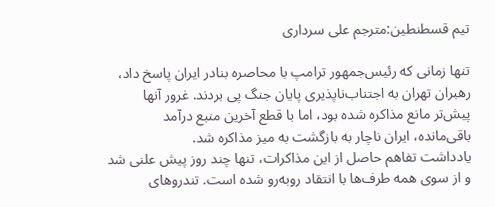تيم قسطنطين:مترجم علی سرداری

تنها زمانی که رئیس‌جمهور ترامپ با محاصره بنادر ایران پاسخ داد، رهبران تهران به اجتناب‌ناپذیری پایان جنگ پی بردند. غرور آنها پیش‌تر مانع مذاکره شده بود، اما با قطع آخرین منبع درآمد باقی‌مانده، ایران ناچار به بازگشت به میز مذاکره شد.
یادداشت تفاهم حاصل از این مذاکرات، تنها چند روز پیش علنی شد و از سوی همه طرف‌ها با انتقاد روبه‌رو شده است. تندروهای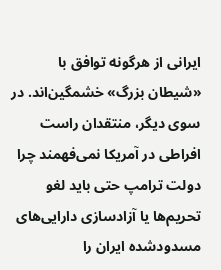ایرانی از هرگونه توافق با «شیطان بزرگ» خشمگین‌اند. در سوی دیگر، منتقدان راست افراطی در آمریکا نمی‌فهمند چرا دولت ترامپ حتی باید لغو تحریم‌ها یا آزادسازی دارایی‌های مسدودشده ایران را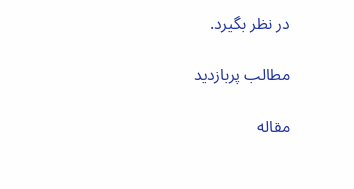در نظر بگیرد.

مطالب پربازدید

مقاله